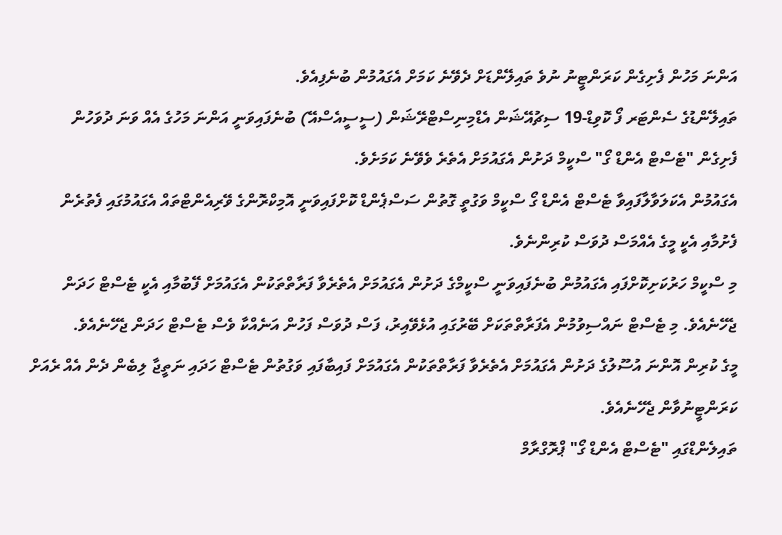އަންނަ މަހުން ފެށިގެން ކަރަންޓީނު ނުވެ ތައިލޭންޑަށް ދެވޭނެ ކަމަށް އެގައުމުން ބުނެފިއެވެ.
ތައިލޭންޑުގެ ސެންޓަރ ފޯ ކޮވިޑް-19 ސިޗުއޭޝަން އެޑްމިނިސްޓްރޭޝަން (ސީސީއެސްއޭ) ބުނެފައިވަނީ އަންނަ މަހުގެ އެއް ވަނަ ދުވަހުން ފެށިގެން "ޓެސްޓް އެންޑް ގޯ" ސްކީމް ދަށުން އެގައުމަށް އެތެރެ ވެވޭނެ ކަމަށެވެ.
އެގައުމުން އެކަލަވާލާފައިވާ ޓެސްޓް އެންޑް ގޯ ސްކީމް ވަގުތީ ގޮތުން ސަސްޕެންޑް ކޮށްފައިވަނީ އޮމިކްރޮންގެ ވޭރިއެންޓްތައް އެގައުމުގައި ފެތުރެން ފެށުމާއި އެކީ މީގެ އެއްމަސް ދުވަސް ކުރިންނެވެ.
މި ސްކީމް ހަރުކަށިކޮށްފައި އެގައުމުން ބުނެފައިވަނީ ސްކީމްގެ ދަށުން އެގައުމަށް އެތެރެވާ ފަރާތްތަކުން އެގައުމަށް ފޭބުމާއި އެކީ ޓެސްޓް ހަދަން ޖެހޭނެއެވެ. މި ޓެސްޓް ނައްސިވުމުން އެފަރާތްތަކަށް ބޭރުގައި އުޅެވޭއިރު، ފަސް ދުވަސް ފަހުން އަނެއްކާ ވެސް ޓެސްޓް ހަދަން ޖެހޭނެއެވެ.
މީގެ ކުރިން އޮންނަ އުސޫލުގެ ދަށުން އެގައުމަށް އެތެރެވާ ފަރާތްތަކުން އެގައުމަށް ފައިބާފައި ވަގުތުން ޓެސްޓް ހަދައި ނަތީޖާ ލިބެން ދެން އެއް ރެއަށް ކަރަންޓީނުވާން ޖެހޭނެއެވެ.
ތައިލެންޑްގައި "ޓެސްޓް އެންޑް ގޯ" ޕްރޮގްރާމް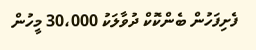ފެށިފަހުން ބެންކޮކް ދުވާލަކު 30،000 މީހުން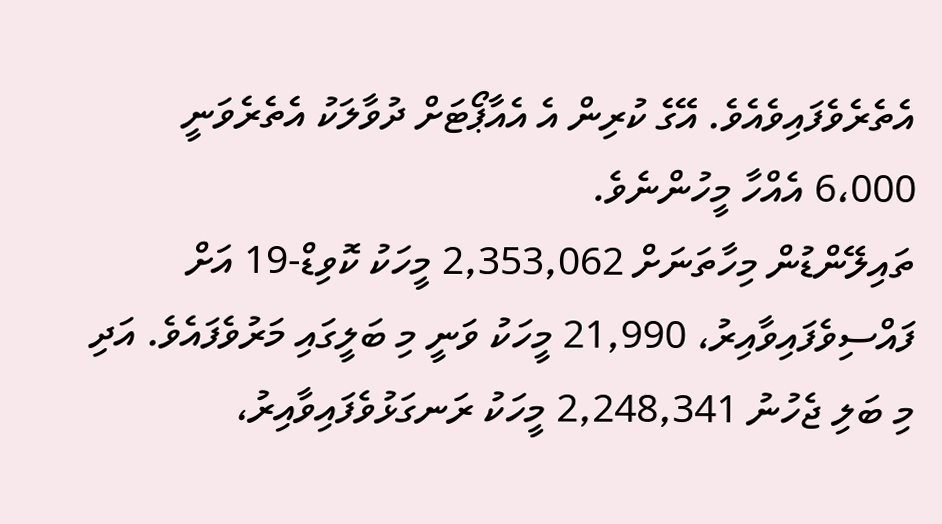އެތެރެވެފައިވެއެވެ. އޭގެ ކުރިން އެ އެއާޕޯޓަށް ދުވާލަކު އެތެރެވަނީ 6،000 އެއްހާ މީހުންނެވެ.
ތައިލޭންޑުން މިހާތަނަށް 2,353,062 މީހަކު ކޮވިޑް-19 އަށް ފައްސިވެފައިވާއިރު، 21,990 މީހަކު ވަނީ މި ބަލީގައި މަރުވެފައެވެ. އަދި މި ބަލި ޖެހުނު 2,248,341 މީހަކު ރަނގަޅުވެފައިވާއިރު،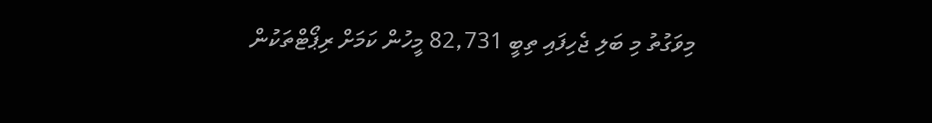މިވަގުތު މި ބަލި ޖެހިފައި ތިބީ 82,731 މީހުން ކަމަށް ރިޕޯޓްތަކުން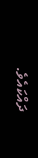ދައްކައެވެ.